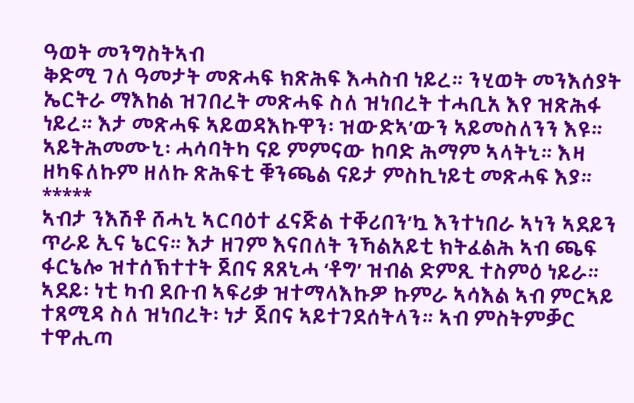ዓወት መንግስትኣብ
ቅድሚ ገለ ዓመታት መጽሓፍ ክጽሕፍ እሓስብ ነይረ። ንሂወት መንእሰያት ኤርትራ ማእከል ዝገበረት መጽሓፍ ስለ ዝነበረት ተሓቢአ እየ ዝጽሕፋ ነይረ። እታ መጽሓፍ ኣይወዳእኩዋን፡ ዝውድኣ’ውን ኣይመስለንን እዩ። ኣይትሕመሙኒ፡ ሓሳባትካ ናይ ምምናው ከባድ ሕማም ኣላትኒ። እዛ ዘካፍለኩም ዘለኩ ጽሕፍቲ ቑንጫል ናይታ ምስኪነይቲ መጽሓፍ እያ።
*****
ኣብታ ንእሽቶ ሸሓኒ ኣርባዕተ ፈናጅል ተቐሪበን’ኳ እንተነበራ ኣነን ኣደይን ጥራይ ኢና ኔርና። እታ ዘገም እናበለት ንኻልአይቲ ክትፈልሕ ኣብ ጫፍ ፋርኔሎ ዝተሰኽተተት ጀበና ጸጸኒሓ ‘ቶግ’ ዝብል ድምጺ ተስምዕ ነይራ። ኣደይ፡ ነቲ ካብ ደቡብ ኣፍሪቃ ዝተማላእኩዎ ኩምራ ኣሳእል ኣብ ምርኣይ ተጸሚዳ ስለ ዝነበረት፡ ነታ ጀበና ኣይተገደሰትላን። ኣብ ምስትምቓር ተዋሒጣ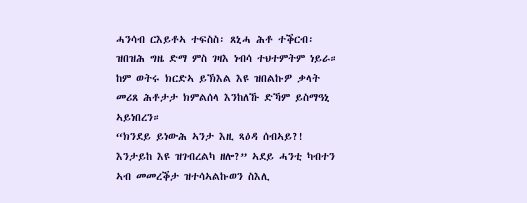ሓንሳብ ርእይቶኣ ተፍስስ፡ ጸኒሓ ሕቶ ተቕርብ፡ ዝበዝሕ ግዜ ድማ ምስ ገዛእ ነብሳ ተህተምትም ነይራ። ከም ወትሩ ክርድኣ ይኽእል እዩ ዝበልኩዎ ቃላት መሪጸ ሕቶታታ ክምልሰላ እንከለኹ ድኻም ይስማዓኒ ኣይነበረን።
“ክንደይ ይነውሕ ኣንታ እዚ ጻዕዳ ሰብኣይ?! እንታይከ እዩ ዝገብረልካ ዘሎ?” ኣደይ ሓንቲ ካብተን ኣብ መመረቕታ ዝተሳኣልኩወን ስእሊ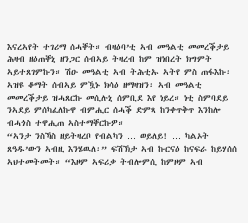እናረኣየት ተገሪማ ሰሓቐት። ብዛዕባ’ቲ ኣብ መዓልቲ መመረቕታይ ሕዛብ ዘዕጠቐኒ ዘንጋር ሰብኣይ ትዛረብ ከም ዝነበረት ክግምት ኣይተጸገምኩን። ሽዑ መዓልቲ ኣብ ትሕቲኡ ኣትየ ምስ ጠፋእኩ፡ ኣዝዩ ቆማት ሰብኣይ ምዃኑ ክሳዕ ዘማዛዝን፡ ኣብ መዓልቲ መመረቕታይ ዝሓጸርኩ መሲሉኒ ሰምቢደ እየ ነይረ። ነቲ ስምባደይ ንኣደይ ምሰካፈለኩዋ ብምሒር ሰሓቕ ድምጻ ከንቀጥቅጥ እንከሎ ብሓጎስ ተዋሒጠ ኣስተማቐርኩዎ።
“ኣንታ ንስኻስ ዘይትዛረቦ የብልካን … ወይለይ! … ካልኦት ጸዓዱ’ውን ኣብዚ እንሄዉለ፡” ፍሽኽታ ኣብ ኩርናዕ ከናፍራ ከይሃሰሰ ኣህተመትመት። “እዞም ኣፍሪቃ ትብሎምሲ ከምዞም ኣብ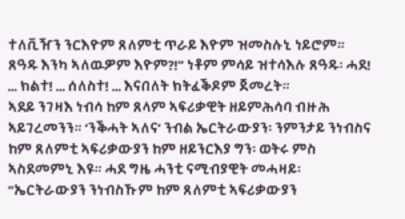ተለቪዥን ንርእዮም ጸለምቲ ጥራይ እዮም ዝመስሉኒ ነይሮም። ጸዓዱ እንካ ኣለዉዎም እዮም?!” ነቶም ምሳይ ዝተሳእሉ ጸዓዱ፡ ሓደ! … ክልተ! … ሰለስተ! … እናበለት ክትፈቕዶም ጀመረት።
ኣደይ ንገዛእ ነብሳ ከም ጸላም ኣፍሪቃዊት ዘይምሕሳባ ብዙሕ ኣይገረመንን። ‘ንቕሓት ኣለና’ ንብል ኤርትራውያን፡ ንምንታይ ንነብስና ከም ጸለምቲ ኣፍሪቃውያን ከም ዘይንርእያ ግን፡ ወትሩ ምስ ኣስደመምኒ እዩ። ሓደ ግዜ ሓንቲ ናሚብያዊት መሓዛይ፡ “ኤርትራውያን ንነብስኹም ከም ጸለምቲ ኣፍሪቃውያን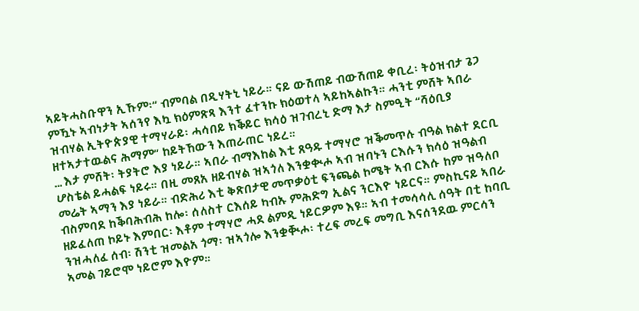ኣይትሓስቡዋን ኢኹም፡” ብምባል በዲሃትኒ ነይራ። ናይ ውሽጠይ ብውሽጠይ ቀቢረ፡ ትዕዝብታ ጌጋ ምዃኑ ኣብነታት ኣሰንየ እኳ ክዕምጽጻ እንተ ፈተንኩ ክዕወተላ ኣይከኣልኩን። ሓንቲ ምሸት ኣበራ ዝብሃል ኢትዮጵያዊ ተማሃራይ፡ ሓሳበይ ክቕይር ክሳዕ ዝገብረኒ ድማ እታ ስምዒት “ሻዕቢያ ዘተኣታተዉልና ሕማም” ከይትኸውን እጠራጠር ነይረ።
… እታ ምሸት፡ ትያትሮ እያ ነይራ። ኣበራ ብማእከል እቲ ጸዓዱ ተማሃሮ ዝቕመጥሉ ብዓል ክልተ ደርቢ ሆስቴል ይሓልፍ ነይሩ። በዚ መጸአ ዘይብሃል ዝኣጎለ እንቋቊሖ ኣብ ዝባኑን ርእሱን ክሳዕ ዝዓልብ መሬት ኣማን እያ ነይራ። ብድሕሪ እቲ ቅጽበታዊ መጥቃዕቲ ፍንጫል ኮሜት ኣብ ርእሱ ከም ዝዓለቦ ብስምባደ ከቕባሕብሕ ከሎ፡ ሰለስተ ርእሰይ ካብኡ ምሕድግ ኢልና ንርእዮ ነይርና። ምስኪናይ ኣበራ ዘይፈለጠ ኮይኑ እምበር፡ እቶም ተማሃሮ ሓደ ልምዲ ነይርዎም እዩ። ኣብ ተመሳሳሊ ሰዓት በቲ ከባቢ ንዝሓለፈ ሰብ፡ ሽንቲ ዝመልአ ጎማ፡ ዝኣጎሎ እንቋቚሖ፡ ተረፍ መረፍ መግቢ እናሰንደዉ ምርሳን ኣመል ገይሮሞ ነይሮም እዮም።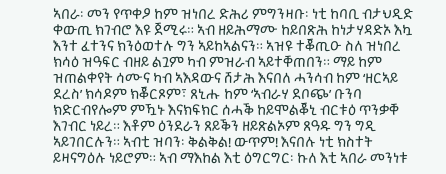ኣበራ፡ መን የጥቀዖ ከም ዝነበረ ድሕሪ ምግንዛቡ፡ ነቲ ከባቢ ብታህዲድ ቀውጢ ክገብሮ እዩ ጀሚሩ። ኣብ ዘይሕማሙ ከይበጽሕ ከነታሃዳድኦ እኳ እንተ ፈተንና ክንዕወተሉ ግን ኣይከኣልናን። ኣዝዩ ተቖጢዑ ስለ ዝነበረ ክሳዕ ዝዓፍር ብዘይ ልጓም ካብ ምዝራብ ኣይተቐጠበን። ማይ ከም ዝጠልቀየት ሳሙና ካብ ኣእዳውና ሸታሕ እናበለ ሓንሳብ ከም ‘ዘርኣይ ደረስ’ ክሳዶም ክቖርጾም፣ ጸኒሑ ከም ‘ኣብራሃ ደቦጭ’ ቡንባ ክድርብየሎም ምዃኑ እናክፍክር ሰሓቕ ከይሞልቖኒ ብርቱዕ ጥንቃቐ እገብር ነይረ። እቶም ዕንደራን ጸይቕን ዘይጽልኦም ጸዓዱ ግን ግዲ ኣይገበርሉን። ኣብቲ ዝባን፡ ቅልቅል! ውጥም! እናበሉ ነቲ ክስተት ይዛናግዕሉ ነይሮም። ኣብ ማእከል እቲ ዕግርግር፡ ኩለ እቲ ኣበራ መንነቱ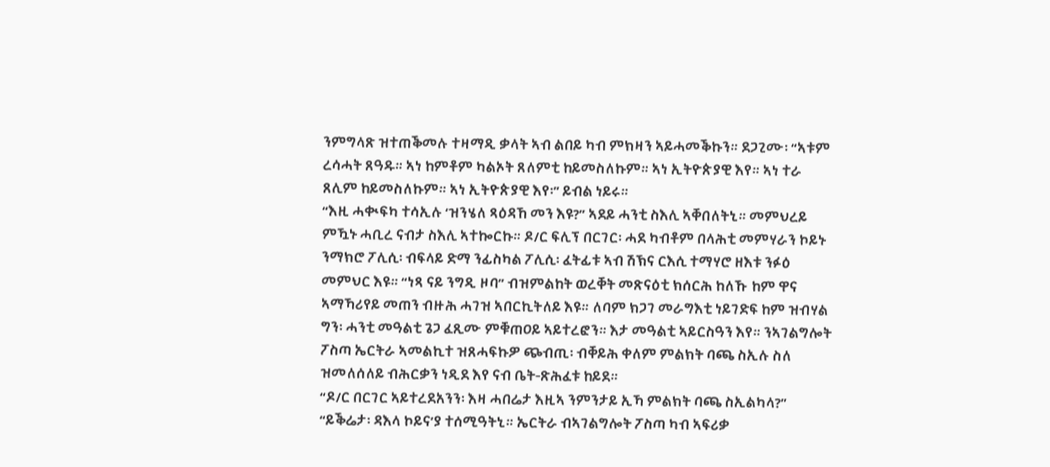ንምግላጽ ዝተጠቕመሉ ተዛማዲ ቃላት ኣብ ልበይ ካብ ምክዛን ኣይሓመቕኩን። ደጋጊሙ፡ “ኣቱም ረሳሓት ጸዓዱ። ኣነ ከምቶም ካልኦት ጸለምቲ ከይመስለኩም። ኣነ ኢትዮጵያዊ እየ። ኣነ ተራ ጸሊም ከይመስለኩም። ኣነ ኢትዮጵያዊ እየ፡” ይብል ነይሩ።
“እዚ ሓቊፍካ ተሳኢሉ ‘ዝንሄለ ጻዕዳኸ መን እዩ?” ኣደይ ሓንቲ ስእሊ ኣቐበለትኒ። መምህረይ ምዃኑ ሓቢረ ናብታ ስእሊ ኣተኰርኩ። ዶ/ር ፍሊፕ በርገር፡ ሓደ ካብቶም በላሕቲ መምሃራን ኮይኑ ንማክሮ ፖሊሲ፡ ብፍላይ ድማ ንፊስካል ፖሊሲ፡ ፈትፊቱ ኣብ ሽኽና ርእሲ ተማሃሮ ዘእቱ ንፉዕ መምህር እዩ። “ነጻ ናይ ንግዲ ዞባ” ብዝምልከት ወረቐት መጽናዕቲ ክሰርሕ ከለኹ ከም ዋና ኣማኻሪየይ መጠን ብዙሕ ሓገዝ ኣበርኪትለይ እዩ። ለባም ክጋገ መራግእቲ ነይገድፍ ከም ዝብሃል ግን፡ ሓንቲ መዓልቲ ጌጋ ፈጺሙ ምቑጠዐይ ኣይተረፎን። እታ መዓልቲ ኣይርስዓን እየ። ንኣገልግሎት ፖስጣ ኤርትራ ኣመልኪተ ዝጸሓፍኩዎ ጭብጢ፡ ብቐይሕ ቀለም ምልክት ባጫ ስኢሉ ስለ ዝመለሰለይ ብሕርቃን ነዲደ እየ ናብ ቤት-ጽሕፈቱ ከይደ።
“ዶ/ር በርገር ኣይተረደአንን፡ እዛ ሓበሬታ እዚኣ ንምንታይ ኢኻ ምልክት ባጫ ስኢልካላ?”
“ይቕሬታ፡ ዳእላ ኮይና’ያ ተሰሚዓትኒ። ኤርትራ ብኣገልግሎት ፖስጣ ካብ ኣፍሪቃ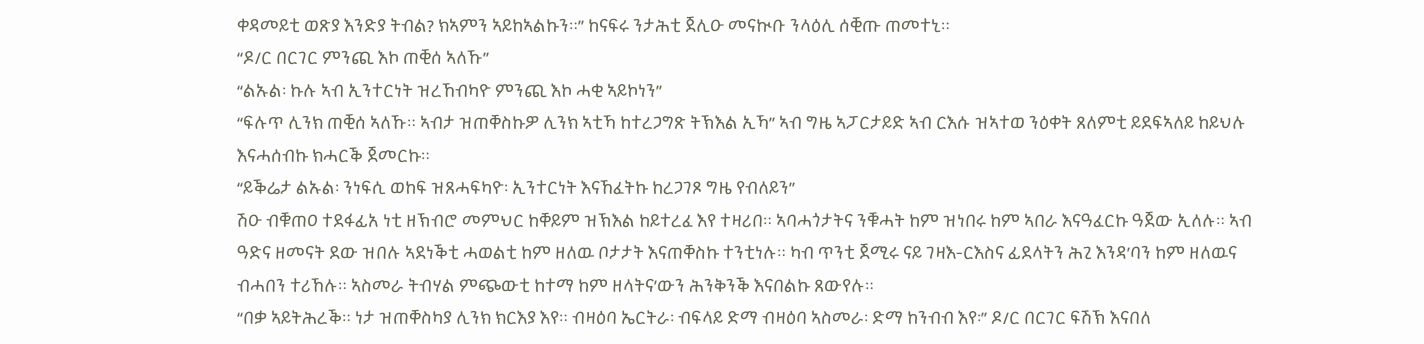ቀዳመይቲ ወጽያ እንድያ ትብል? ክኣምን ኣይከኣልኩን።” ከናፍሩ ንታሕቲ ጀሊዑ መናኲቡ ንላዕሊ ሰቒጡ ጠመተኒ።
“ዶ/ር በርገር ምንጪ እኮ ጠቒሰ ኣለኹ”
“ልኡል፡ ኩሉ ኣብ ኢንተርነት ዝረኸብካዮ ምንጪ እኮ ሓቂ ኣይኮነን”
“ፍሉጥ ሊንክ ጠቒሰ ኣለኹ። ኣብታ ዝጠቐስኩዎ ሊንክ ኣቲኻ ከተረጋግጽ ትኽእል ኢኻ” ኣብ ግዜ ኣፓርታይድ ኣብ ርእሱ ዝኣተወ ንዕቀት ጸለምቲ ይደፍኣለይ ከይህሉ እናሓሰብኩ ክሓርቕ ጀመርኩ።
“ይቕሬታ ልኡል፡ ንነፍሲ ወከፍ ዝጸሓፍካዮ፡ ኢንተርነት እናኸፈትኩ ከረጋገጾ ግዜ የብለይን”
ሽዑ ብቑጠዐ ተደፋፊአ ነቲ ዘኽብሮ መምህር ከቐይም ዝኽእል ከይተረፈ እየ ተዛሪበ። ኣባሓጎታትና ንቑሓት ከም ዝነበሩ ከም ኣበራ እናዓፈርኩ ዓጀው ኢለሉ። ኣብ ዓድና ዘመናት ደው ዝበሉ ኣደነቕቲ ሓወልቲ ከም ዘለዉ ቦታታት እናጠቐስኩ ተንቲነሉ። ካብ ጥንቲ ጀሚሩ ናይ ገዛእ-ርእስና ፊደላትን ሕጊ እንዳ’ባን ከም ዘለዉና ብሓበን ተሪኸሉ። ኣስመራ ትብሃል ምጭውቲ ከተማ ከም ዘላትና’ውን ሕንቅንቕ እናበልኩ ጸውየሉ።
“በቃ ኣይትሕረቕ። ነታ ዝጠቐስካያ ሊንክ ክርእያ እየ። ብዛዕባ ኤርትራ፡ ብፍላይ ድማ ብዛዕባ ኣስመራ፡ ድማ ከንብብ እየ፡” ዶ/ር በርገር ፍሽኽ እናበለ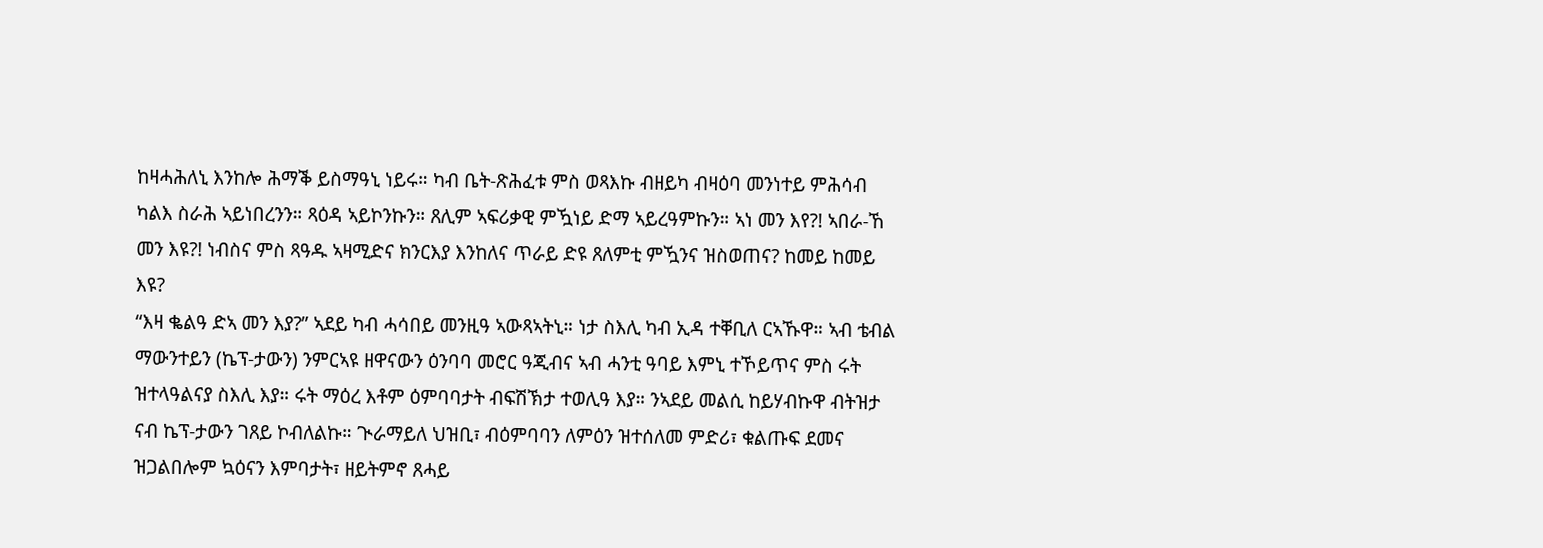ከዛሓሕለኒ እንከሎ ሕማቕ ይስማዓኒ ነይሩ። ካብ ቤት-ጽሕፈቱ ምስ ወጻእኩ ብዘይካ ብዛዕባ መንነተይ ምሕሳብ ካልእ ስራሕ ኣይነበረንን። ጻዕዳ ኣይኮንኩን። ጸሊም ኣፍሪቃዊ ምዃነይ ድማ ኣይረዓምኩን። ኣነ መን እየ?! ኣበራ-ኸ መን እዩ?! ነብስና ምስ ጻዓዱ ኣዛሚድና ክንርእያ እንከለና ጥራይ ድዩ ጸለምቲ ምዃንና ዝስወጠና? ከመይ ከመይ እዩ?
“እዛ ቈልዓ ድኣ መን እያ?” ኣደይ ካብ ሓሳበይ መንዚዓ ኣውጻኣትኒ። ነታ ስእሊ ካብ ኢዳ ተቐቢለ ርኣኹዋ። ኣብ ቴብል ማውንተይን (ኬፕ-ታውን) ንምርኣዩ ዘዋናውን ዕንባባ መሮር ዓጂብና ኣብ ሓንቲ ዓባይ እምኒ ተኾይጥና ምስ ሩት ዝተላዓልናያ ስእሊ እያ። ሩት ማዕረ እቶም ዕምባባታት ብፍሽኽታ ተወሊዓ እያ። ንኣደይ መልሲ ከይሃብኩዋ ብትዝታ ናብ ኬፕ-ታውን ገጸይ ኮብለልኩ። ጒራማይለ ህዝቢ፣ ብዕምባባን ለምዕን ዝተሰለመ ምድሪ፣ ቁልጡፍ ደመና ዝጋልበሎም ኳዕናን እምባታት፣ ዘይትምኖ ጸሓይ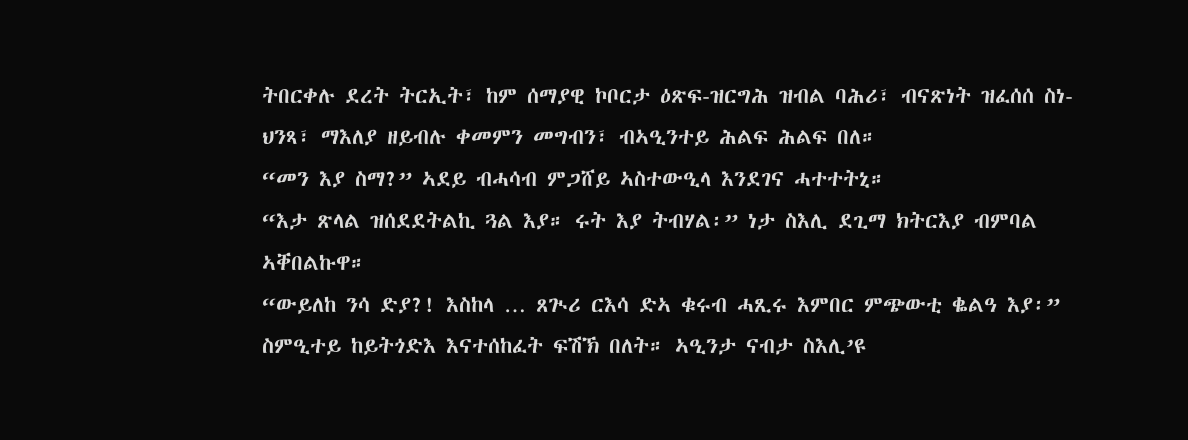ትበርቀሉ ደረት ትርኢት፣ ከም ሰማያዊ ኮቦርታ ዕጽፍ-ዝርግሕ ዝብል ባሕሪ፣ ብናጽነት ዝፈሰሰ ስነ-ህንጻ፣ ማእለያ ዘይብሉ ቀመምን መግብን፣ ብኣዒንተይ ሕልፍ ሕልፍ በለ።
“መን እያ ስማ?” ኣደይ ብሓሳብ ምጋሸይ ኣስተውዒላ እንደገና ሓተተትኒ።
“እታ ጽላል ዝሰደደትልኪ ጓል እያ። ሩት እያ ትብሃል፡” ነታ ስእሊ ደጊማ ክትርእያ ብምባል ኣቐበልኩዋ።
“ውይለከ ንሳ ድያ?! እስከላ … ጸጒሪ ርእሳ ድኣ ቁሩብ ሓጺሩ እምበር ምጭውቲ ቈልዓ እያ፡” ስምዒተይ ከይትጎድእ እናተሰከፈት ፍሽኽ በለት። ኣዒንታ ናብታ ስእሊ’ዩ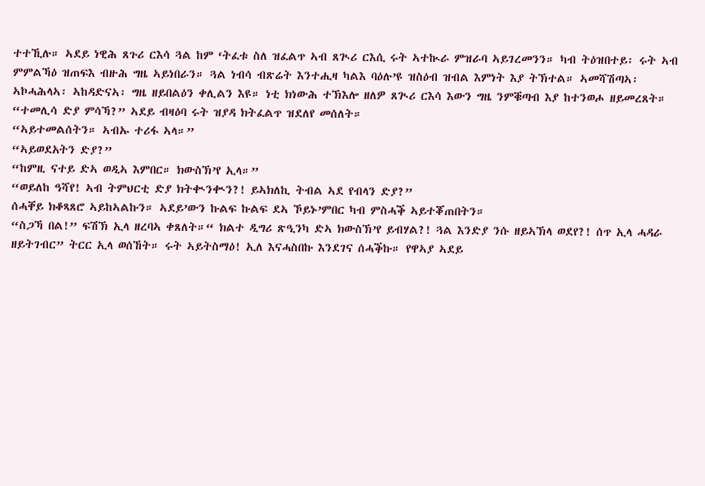ተተኺሉ። ኣደይ ነዊሕ ጸጉሪ ርእሳ ጓል ከም ‘ትፈቱ ስለ ዝፈልጥ ኣብ ጸጒሪ ርእሲ ሩት ኣተኲራ ምዝራባ ኣይገረመንን። ካብ ትዕዝበተይ፡ ሩት ኣብ ምምልኻዕ ዝጠፍእ ብዙሕ ግዜ ኣይነበራን። ጓል ነብሳ ብጽሬት እንተሒዛ ካልእ ባዕሉ’ዩ ዝስዕብ ዝብል እምነት እያ ትኽተል። ኣመሻሽጣኣ፡ ኣኮሓሕላኣ፡ ኣከዳድናኣ፡ ግዜ ዘይበልዕን ቀሊልን እዩ። ነቲ ክነውሕ ተኽእሎ ዘለዎ ጸጒሪ ርእሳ እውን ግዜ ንምቑጣብ እያ ከተንወሖ ዘይመረጸት።
“ተመሊሳ ድያ ምሳኻ?” ኣደይ ብዛዕባ ሩት ዝያዳ ክትፈልጥ ዝደለየ መሰለት።
“ኣይተመልሰትን። ኣብኡ ተሪፋ ኣላ።”
“ኣይወደአትን ድያ?”
“ከምዚ ናተይ ድኣ ወዲኣ እምበር። ክውስኽ’የ ኢላ።”
“ወይለከ ዓሻየ! ኣብ ትምህርቲ ድያ ክትቊንቊን?! ይኣክለኪ ትብል ኣደ የብላን ድያ?”
ሰሓቐይ ክቆጻጸሮ ኣይከኣልኩን። ኣደይ’ውን ኩልፍ ኩልፍ ደኣ ኾይኑ’ምበር ካብ ምስሓቕ ኣይተቖጠበትን።
“ስጋኻ በል!” ፍሽኽ ኢላ ዘረባኣ ቀጸለት።“ ክልተ ዲግሪ ጽዒንካ ድኣ ክውስኽ’የ ይብሃል?! ጓል እንድያ ንሱ ዘይኣኽላ ወደየ?! ሰጥ ኢላ ሓዳራ ዘይትገብር” ትርር ኢላ ወሰኸት። ሩት ኣይትስማዕ! ኢለ እናሓስበኩ እንደገና ሰሓቕኩ። የዋኣያ ኣደይ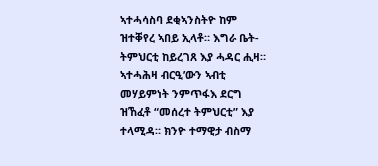ኣተሓሳስባ ደቂኣንስትዮ ከም ዝተቐየረ ኣበይ ኢላቶ። እግራ ቤት-ትምህርቲ ከይረገጸ እያ ሓዳር ሒዛ። ኣተሓሕዛ ብርዒ’ውን ኣብቲ መሃይምነት ንምጥፋእ ደርግ ዝኸፈቶ “መሰረተ ትምህርቲ” እያ ተላሚዳ። ክንዮ ተማዊታ ብስማ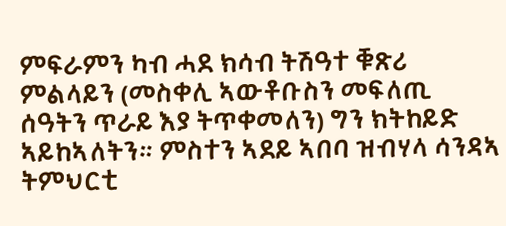ምፍራምን ካብ ሓደ ክሳብ ትሽዓተ ቑጽሪ ምልላይን (መስቀሊ ኣውቶቡስን መፍለጢ ሰዓትን ጥራይ እያ ትጥቀመለን) ግን ክትከይድ ኣይከኣለትን። ምስተን ኣደይ ኣበባ ዝብሃላ ሳንዳኣ ትምህርቲ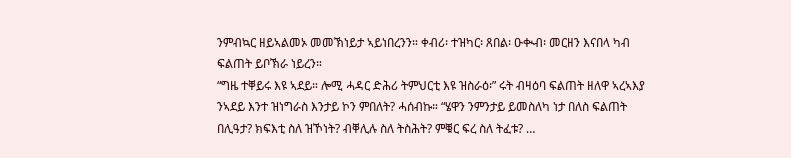ንምብኳር ዘይኣልመኦ መመኽነይታ ኣይነበረንን። ቀብሪ፡ ተዝካር፡ ጸበል፡ ዑቊብ፡ መርዘን እናበላ ካብ ፍልጠት ይቦኽራ ነይረን።
“ግዜ ተቐይሩ እዩ ኣደይ። ሎሚ ሓዳር ድሕሪ ትምህርቲ እዩ ዝስራዕ፡” ሩት ብዛዕባ ፍልጠት ዘለዋ ኣረኣእያ ንኣደይ እንተ ዝነግራስ እንታይ ኮን ምበለት? ሓሰብኩ። “ሄዋን ንምንታይ ይመስለካ ነታ በለስ ፍልጠት በሊዓታ? ክፍእቲ ስለ ዝኾነት? ብቐሊሉ ስለ ትስሕት? ምቑር ፍረ ስለ ትፈቱ? …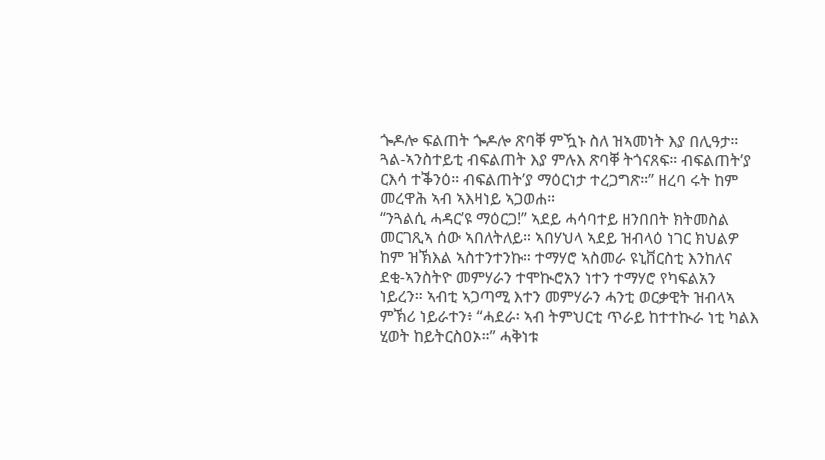ጐዶሎ ፍልጠት ጐዶሎ ጽባቐ ምዃኑ ስለ ዝኣመነት እያ በሊዓታ። ጓል-ኣንስተይቲ ብፍልጠት እያ ምሉእ ጽባቐ ትጎናጸፍ። ብፍልጠት’ያ ርእሳ ተቕንዕ። ብፍልጠት’ያ ማዕርነታ ተረጋግጽ።” ዘረባ ሩት ከም መረዋሕ ኣብ ኣእዛነይ ኣጋወሐ።
“ንጓልሲ ሓዳር’ዩ ማዕርጋ!” ኣደይ ሓሳባተይ ዘንበበት ክትመስል መርገጺኣ ሰው ኣበለትለይ። ኣበሃህላ ኣደይ ዝብላዕ ነገር ክህልዎ ከም ዝኽእል ኣስተንተንኩ። ተማሃሮ ኣስመራ ዩኒቨርስቲ እንከለና ደቂ-ኣንስትዮ መምሃራን ተሞኲሮአን ነተን ተማሃሮ የካፍልአን ነይረን። ኣብቲ ኣጋጣሚ እተን መምሃራን ሓንቲ ወርቃዊት ዝብላኣ ምኽሪ ነይራተን፥ “ሓደራ፡ ኣብ ትምህርቲ ጥራይ ከተተኲራ ነቲ ካልእ ሂወት ከይትርስዐኦ።” ሓቅነቱ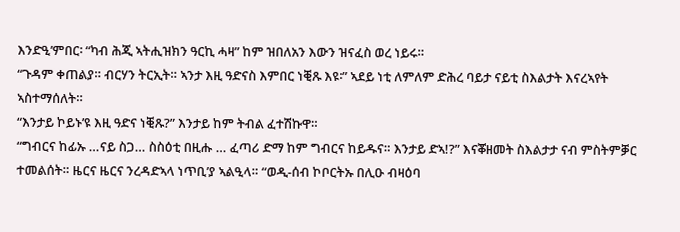እንድዒ’ምበር፡ “ካብ ሕጂ ኣትሒዝክን ዓርኪ ሓዛ” ከም ዝበለአን እውን ዝናፈስ ወረ ነይሩ።
“ጉዳም ቀጠልያ። ብርሃን ትርኢት። ኣንታ እዚ ዓድናስ እምበር ነቒጹ እዩ፡” ኣደይ ነቲ ለምለም ድሕረ ባይታ ናይቲ ስእልታት እናረኣየት ኣስተማሰለት።
“እንታይ ኮይኑ’ዩ እዚ ዓድና ነቒጹ?” እንታይ ከም ትብል ፈተሽኩዋ።
“ግብርና ከፊኡ …ናይ ስጋ… ስስዕቲ በዚሑ … ፈጣሪ ድማ ከም ግብርና ከይዱና። እንታይ ድኣ!?” እናቖዘመት ስእልታታ ናብ ምስትምቓር ተመልሰት። ዜርና ዜርና ንረዳድኣላ ነጥቢ’ያ ኣልዒላ። “ወዲ-ሰብ ኮቦርትኡ በሊዑ ብዛዕባ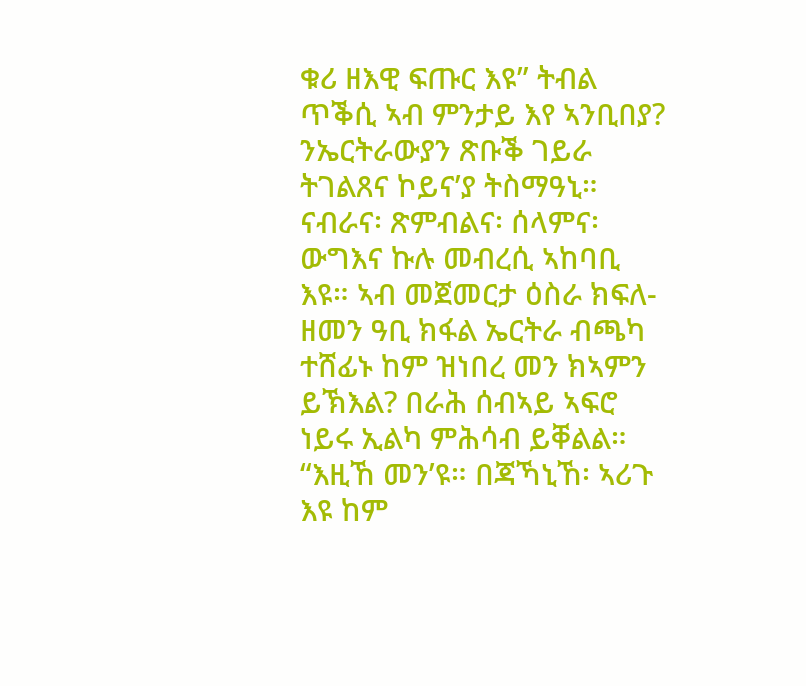ቁሪ ዘእዊ ፍጡር እዩ” ትብል ጥቕሲ ኣብ ምንታይ እየ ኣንቢበያ? ንኤርትራውያን ጽቡቕ ገይራ ትገልጸና ኮይና’ያ ትስማዓኒ። ናብራና፡ ጽምብልና፡ ሰላምና፡ ውግእና ኩሉ መብረሲ ኣከባቢ እዩ። ኣብ መጀመርታ ዕስራ ክፍለ-ዘመን ዓቢ ክፋል ኤርትራ ብጫካ ተሸፊኑ ከም ዝነበረ መን ክኣምን ይኽእል? በራሕ ሰብኣይ ኣፍሮ ነይሩ ኢልካ ምሕሳብ ይቐልል።
“እዚኸ መን’ዩ። በጃኻኒኸ፡ ኣሪጉ እዩ ከም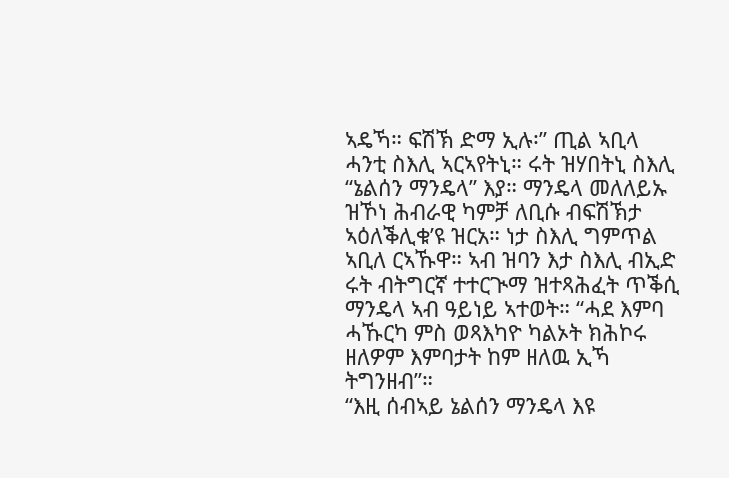ኣዴኻ። ፍሽኽ ድማ ኢሉ፡” ጢል ኣቢላ ሓንቲ ስእሊ ኣርኣየትኒ። ሩት ዝሃበትኒ ስእሊ “ኔልሰን ማንዴላ” እያ። ማንዴላ መለለይኡ ዝኾነ ሕብራዊ ካምቻ ለቢሱ ብፍሽኽታ ኣዕለቕሊቁ’ዩ ዝርአ። ነታ ስእሊ ግምጥል ኣቢለ ርኣኹዋ። ኣብ ዝባን እታ ስእሊ ብኢድ ሩት ብትግርኛ ተተርጒማ ዝተጻሕፈት ጥቕሲ ማንዴላ ኣብ ዓይነይ ኣተወት። “ሓደ እምባ ሓኹርካ ምስ ወጻእካዮ ካልኦት ክሕኮሩ ዘለዎም እምባታት ከም ዘለዉ ኢኻ ትግንዘብ”።
“እዚ ሰብኣይ ኔልሰን ማንዴላ እዩ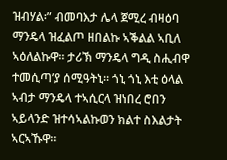ዝብሃል፡” ብመባእታ ሌላ ጀሚረ ብዛዕባ ማንዴላ ዝፈልጦ ዘበልኩ ኣቕልል ኣቢለ ኣዕለልኩዋ። ታሪኽ ማንዴላ ግዲ ስሒብዋ ተመሲጣ’ያ ሰሚዓትኒ። ጎኒ ጎኒ እቲ ዕላል ኣብታ ማንዴላ ተኣሲርላ ዝነበረ ሮበን ኣይላንድ ዝተሳኣልኩወን ክልተ ስእልታት ኣርኣኹዋ።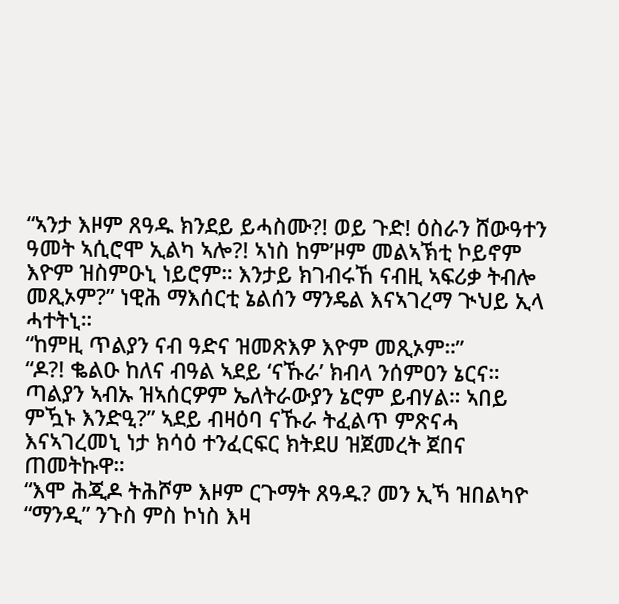“ኣንታ እዞም ጸዓዱ ክንደይ ይሓስሙ?! ወይ ጉድ! ዕስራን ሸውዓተን ዓመት ኣሲሮሞ ኢልካ ኣሎ?! ኣነስ ከም’ዞም መልኣኽቲ ኮይኖም እዮም ዝስምዑኒ ነይሮም። እንታይ ክገብሩኸ ናብዚ ኣፍሪቃ ትብሎ መጺኦም?” ነዊሕ ማእሰርቲ ኔልሰን ማንዴል እናኣገረማ ጒህይ ኢላ ሓተትኒ።
“ከምዚ ጥልያን ናብ ዓድና ዝመጽእዎ እዮም መጺኦም።”
“ዶ?! ቈልዑ ከለና ብዓል ኣደይ ‘ናኹራ’ ክብላ ንሰምዐን ኔርና። ጣልያን ኣብኡ ዝኣሰርዎም ኤለትራውያን ኔሮም ይብሃል። ኣበይ ምዃኑ እንድዒ?” ኣደይ ብዛዕባ ናኹራ ትፈልጥ ምጽናሓ እናኣገረመኒ ነታ ክሳዕ ተንፈርፍር ክትደሀ ዝጀመረት ጀበና ጠመትኩዋ።
“እሞ ሕጂዶ ትሕሾም እዞም ርጉማት ጸዓዱ? መን ኢኻ ዝበልካዮ “ማንዲ” ንጉስ ምስ ኮነስ እዛ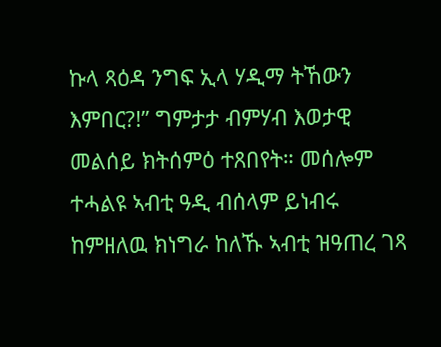ኩላ ጻዕዳ ንግፍ ኢላ ሃዲማ ትኸውን እምበር?!” ግምታታ ብምሃብ እወታዊ መልሰይ ክትሰምዕ ተጸበየት። መሰሎም ተሓልዩ ኣብቲ ዓዲ ብሰላም ይነብሩ ከምዘለዉ ክነግራ ከለኹ ኣብቲ ዝዓጠረ ገጻ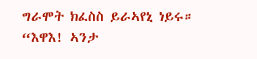ግራሞት ክፈስስ ይራኣየኒ ነይሩ።
“እዋእ! ኣንታ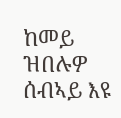ከመይ ዝበሉዎ ሰብኣይ እዩ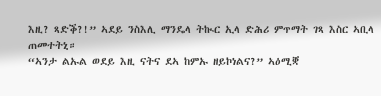እዚ? ጻድቕ?!” ኣደይ ንስእሊ ማንዴላ ትኲር ኢላ ድሕሪ ምጥማት ገጻ እስር ኣቢላ ጠመተትኒ።
“ኣንታ ልኡል ወደይ እዚ ናትና ደኣ ከምኡ ዘይኮነልና?” ኣዕሚቛ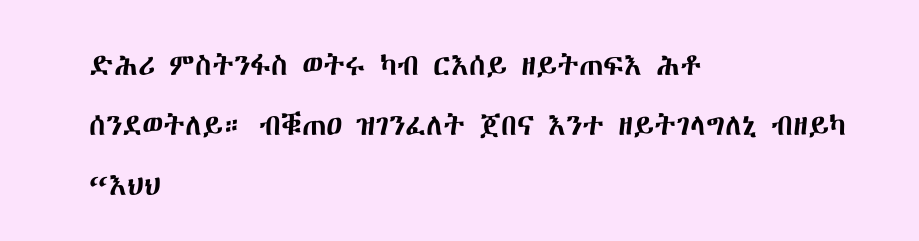ድሕሪ ምስትንፋስ ወትሩ ካብ ርእሰይ ዘይትጠፍእ ሕቶ ሰንደወትለይ። ብቑጠዐ ዝገንፈለት ጀበና እንተ ዘይትገላግለኒ ብዘይካ “እህህ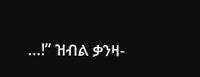…!” ዝብል ቃንዛ-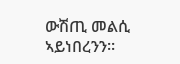ውሽጢ መልሲ ኣይነበረንን።